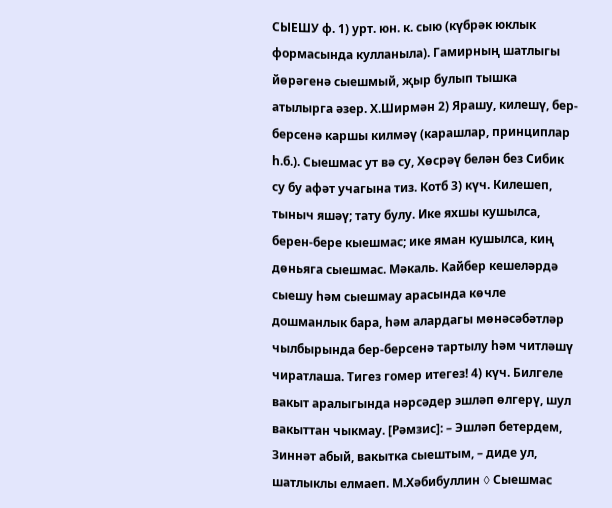СЫЕШУ ф. 1) урт. юн. к. сыю (күбрәк юклык формасында кулланыла). Гамирның шатлыгы йөрәгенә сыешмый, җыр булып тышка атылырга әзер. Х.Ширмән 2) Ярашу, килешү, бер-берсенә каршы килмәү (карашлар, принциплар һ.б.). Сыешмас ут вә су, Хөсрәү белән без Сибик су бу афәт учагына тиз. Котб 3) күч. Килешеп, тыныч яшәү; тату булу. Ике яхшы кушылса, берен-бере кыешмас; ике яман кушылса, киң дөньяга сыешмас. Мәкаль. Кайбер кешеләрдә сыешу һәм сыешмау арасында көчле дошманлык бара, һәм алардагы мөнәсәбәтләр чылбырында бер-берсенә тартылу һәм читләшү чиратлаша. Тигез гомер итегез! 4) күч. Билгеле вакыт аралыгында нәрсәдер эшләп өлгерү, шул вакыттан чыкмау. [Рәмзис]: – Эшләп бетердем, Зиннәт абый, вакытка сыештым, – диде ул, шатлыклы елмаеп. М.Хәбибуллин ◊ Сыешмас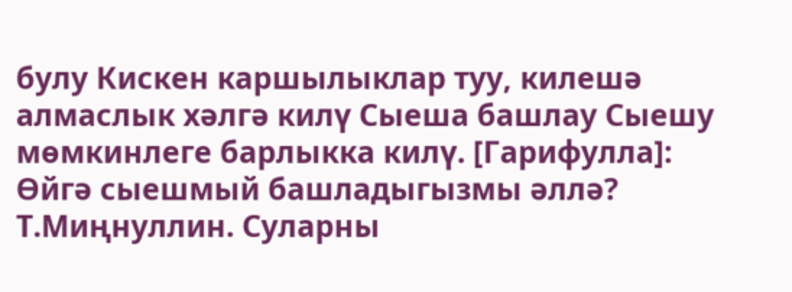булу Кискен каршылыклар туу, килешә алмаслык хәлгә килү Сыеша башлау Сыешу мөмкинлеге барлыкка килү. [Гарифулла]: Өйгә сыешмый башладыгызмы әллә? Т.Миңнуллин. Суларны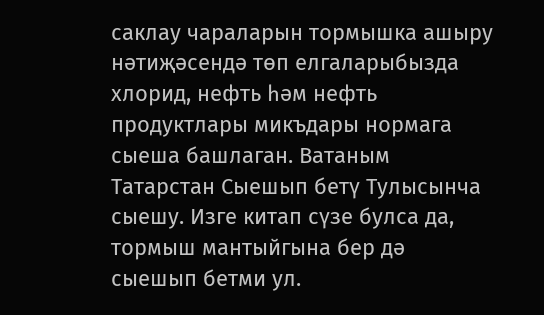саклау чараларын тормышка ашыру нәтиҗәсендә төп елгаларыбызда хлорид, нефть һәм нефть продуктлары микъдары нормага сыеша башлаган. Ватаным Татарстан Сыешып бетү Тулысынча сыешу. Изге китап сүзе булса да, тормыш мантыйгына бер дә сыешып бетми ул.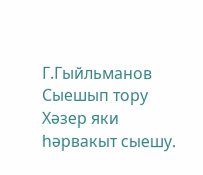Г.Гыйльманов Сыешып тору Хәзер яки һәрвакыт сыешу.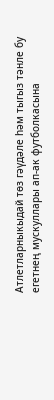Атлетларныкыдай төз гәүдәле һәм тыгыз тәнле бу егетнең мускуллары ап-ак футболкасына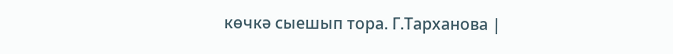көчкә сыешып тора. Г.Тарханова |